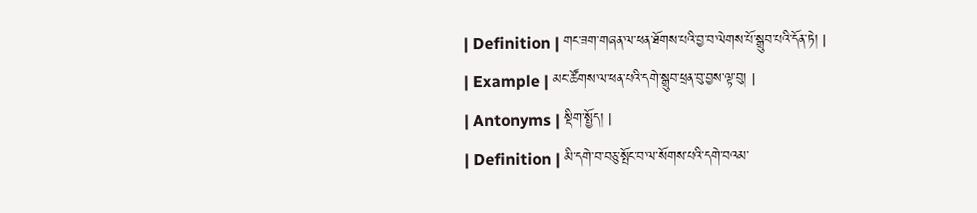| Definition | གང་ཟག་གཞན་ལ་ཕན་ཐོགས་པའི་བྱ་བ་ལེགས་པོ་སྒྲུབ་པའི་དོན་ཏེ། |
| Example | མང་ཚོགས་ལ་ཕན་པའི་དགེ་སྒྲུབ་ཕྲན་བུ་བྱས་ལྟ་བུ། |
| Antonyms | སྡིག་སྤྱོད། |
| Definition | མི་དགེ་བ་བཅུ་སྤོང་བ་ལ་སོགས་པའི་དགེ་བའམ་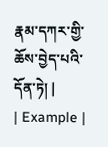རྣམ་དཀར་གྱི་ཆོས་བྱེད་པའི་དོན་ཏེ། |
| Example |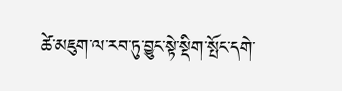ཚེ་མཇུག་ལ་རབ་ཏུ་བྱུང་སྟེ་སྡིག་སྤོང་དགེ་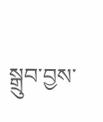སྒྲུབ་བྱས་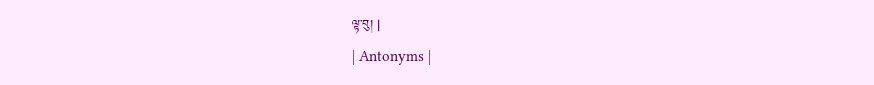ལྟ་བུ། |
| Antonyms |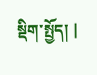སྡིག་སྤྱོད། |